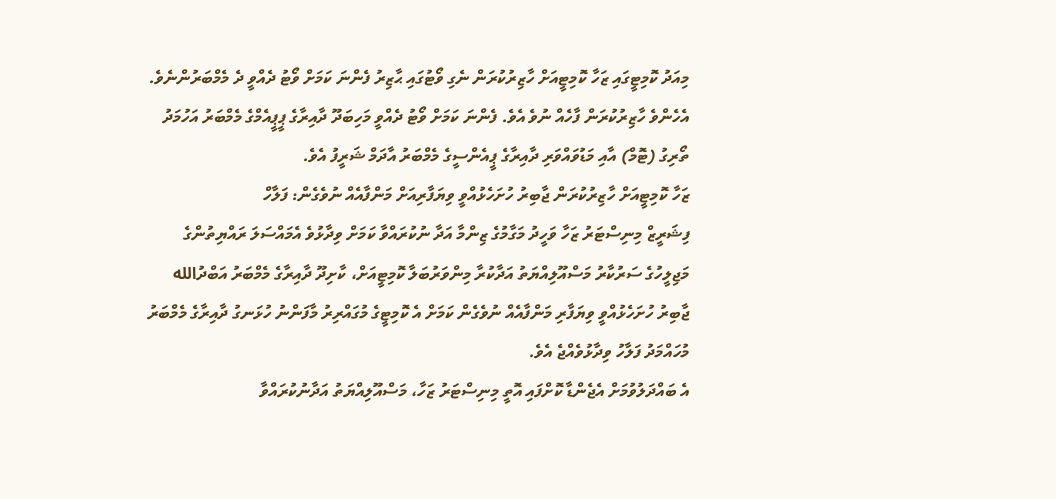މިއަދު ކޮމިޓީގައި ޒަހާ ކޮމިޓީއަށް ހާޒިރުކުރަން ނެގި ވޯޓުގައި ޙާޒިރު ފެންނަ ކަމަށް ވޯޓު ދެއްވީ ދެ މެމްބަރުންނެވެ. އެހެންވެ ހާޒިރުކުރަން ފާހެއް ނުވެ އެވެ. ފެންނަ ކަމަށް ވޯޓު ދެއްވީ މަހިބަދޫ ދާއިރާގެ ޕީޕީއެމްގެ މެމްބަރު އަހުމަދު ތޯރިގު (ޓޮމް) އާއި މަޑުވައްވަރި ދާއިރާގެ ޕީއެންސީގެ މެމްބަރު އާދަމް ޝަރީފު އެވެ.
ޒަހާ ކޮމިޓީއަށް ހާޒިރުކުރަން ޖާބިރު ހުށަހެޅުއްވީ ވިޔަފާރިއަށް މަންފާއެއް ނުވެގެން: ފަލާހް
ފިޝަރީޒް މިނިސްޓަރު ޒަހާ ވަހީދު މަގާމުގެ ޒިންމާ އަދާ ނުކުރައްވާ ކަމަށް ވިދާޅުވެ އެމައްސަލަ ރައްޔިތުންގެ މަޖިލީހުގެ ސަރުކާރު މަސްއޫލިއްޔަތު އަދާކުރާ މިންވަރުބަލާ ކޮމިޓީއަށް، ކާށިދޫ ދާއިރާގެ މެމްބަރު އަބްދުالله ޖާބިރު ހުށަހެޅުއްވީ ވިޔަފާރި މަންފާއެއް ނުވެގެން ކަމަށް އެ ކޮމިޓީގެ މުގައްރިރު މާފަންނު ހުޅަނގު ދާއިރާގެ މެމްބަރު މުހައްމަދު ފަލާހު ވިދާޅުވެއްޖެ އެވެ.
އެ ބައްދަލުވުމަށް އެޖެންޑާ ކޮށްފައި އޮތީ މިނިސްޓަރު ޒަހާ، މަސްއޫލިއްޔަތު އަދާނުކުރައްވާ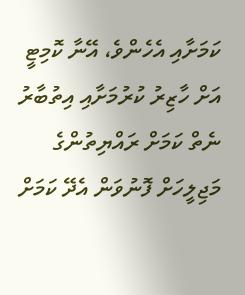ކަމަށާއި އެހެންވެ، އޭނާ ކޮމިޓީ އަށް ހާޒިރު ކުރުމަށާއި އިތުބާރު ނެތް ކަމަށް ރައްޔިތުންގެ މަޖިލީހަށް ފޮނުވަން އެދޭ ކަމަށް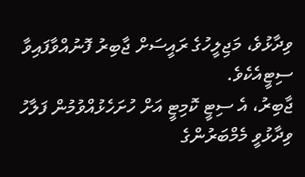ވިދާޅުވެ، މަޖިލީހުގެ ރައީސަށް ޖާބިރު ފޮނުއްވާފައިވާ ސިޓީއެކެވެ.
ޖާބިރު، އެ ސިޓީ ކޮމިޓީ އަށް ހުށަހެޅުއްވުމުން ފަލާހު ވިދާޅުވީ މެމްބަރުންގެ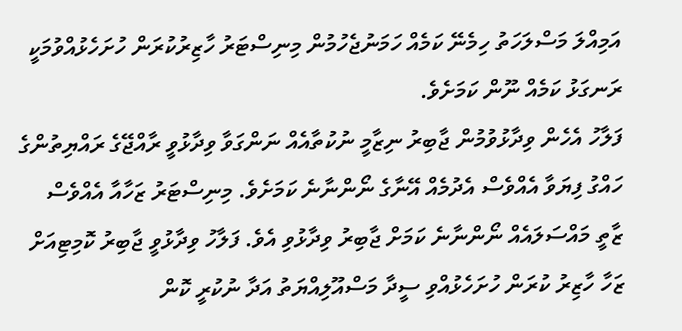އަމިއްލަ މަސްލަހަތު ހިމެނޭ ކަމެއް ހަމަނުޖެހުމުން މިނިސްޓަރު ހާޒިރުކުރަން ހުށަހެޅުއްވުމަކީ ރަނގަޅު ކަމެއް ނޫން ކަމަށެވެ.
ފަލާހު އެހެން ވިދާޅުވުމުން ޖާބިރު ނިޒާމީ ނުކުތާއެއް ނަންގަވާ ވިދާޅުވީ ރާއްޖޭގެ ރައްޔިތުންގެ ހައްގު ފިޔަވާ އެއްވެސް އެދުމެއް އޭނާގެ ނޯންނާނެ ކަމަށެވެ. މިނިސްޓަރު ޒަހާއާ އެއްވެސް ޒާތީ މައްސަލައެއް ނޯންނާނެ ކަމަށް ޖާބިރު ވިދާޅުވި އެވެ. ފަލާހު ވިދާޅުވީ ޖާބިރު ކޮމިޓިއަށް ޒަހާ ހާޒިރު ކުރަން ހުށަހެޅުއްވި ސީދާ މަސްއޫލިއްޔަތު އަދާ ނުކުރީ ކޮން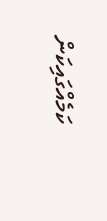ކަމެއްގައިކަން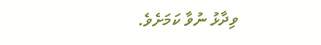ވިދާޅު ނުވާ ކަމަށެވެ.